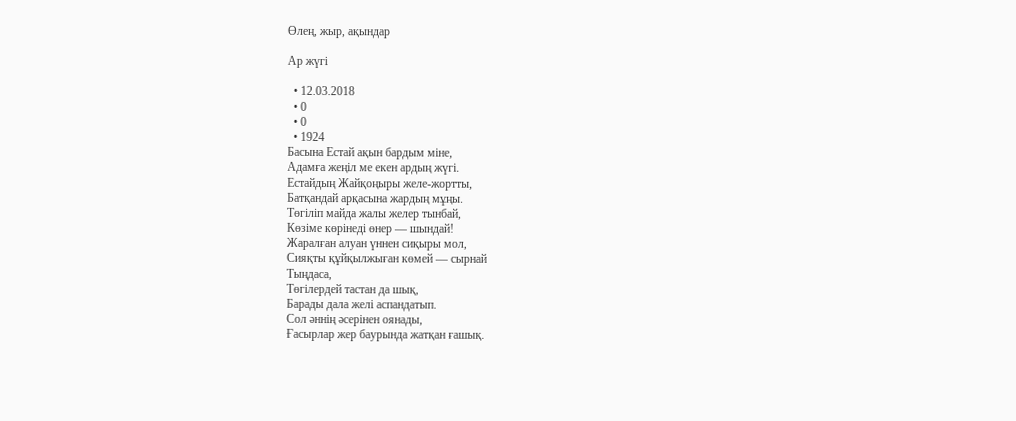Өлең, жыр, ақындар

Ар жүгі

  • 12.03.2018
  • 0
  • 0
  • 1924
Басына Естай ақын бардым міне,
Адамға жеңіл ме екен ардың жүгі.
Естайдың Жайқоңыры желе-жортты,
Батқандай арқасына жардың мұңы.
Төгіліп майда жалы желер тынбай,
Көзіме көрінеді өнер — шындай!
Жаралған алуан үннен сиқыры мол,
Сияқты құйқылжыған көмей — сырнай
Тыңдаса,
Төгілердей тастан да шық,
Барады дала желі аспандатып.
Сол әннің әсерінен оянады,
Ғасырлар жер баурында жатқан ғашық.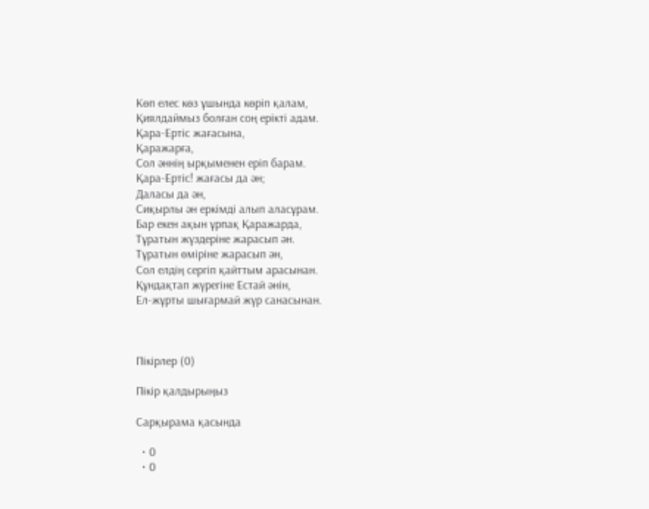Көп елес көз ұшында көріп қалам,
Қиялдаймыз болған соң ерікті адам.
Қара-Ертіс жағасына,
Қаражарға,
Сол әннің ырқыменен еріп барам.
Қара-Ертіс! жағасы да ән;
Даласы да ән,
Сиқырлы ән еркімді алып аласұрам.
Бар екен ақын ұрпақ Қаражарда,
Тұратын жүздеріне жарасып ән.
Тұратын өміріне жарасып ән,
Сол елдің сергіп қайттым арасынан.
Құндақтап жүрегіне Естай әнін,
Ел-жұрты шығармай жүр санасынан.



Пікірлер (0)

Пікір қалдырыңыз

Сарқырама қасында

  • 0
  • 0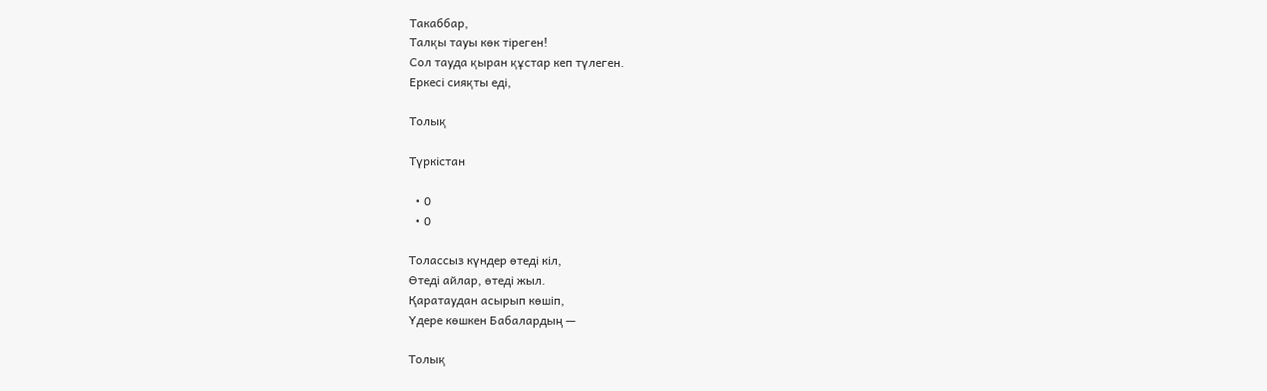Такаббар,
Талқы тауы көк тіреген!
Сол тауда қыран құстар кеп түлеген.
Еркесі сияқты еді,

Толық

Түркістан

  • 0
  • 0

Толассыз күндер өтеді кіл,
Өтеді айлар, өтеді жыл.
Қаратаудан асырып көшіп,
Үдере көшкен Бабалардың —

Толық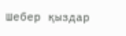Шебер қыздар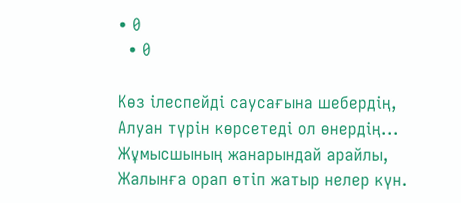• 0
  • 0

Көз ілеспейді саусағына шебердің,
Алуан түрін көрсетеді ол өнердің...
Жұмысшының жанарындай арайлы,
Жалынға орап өтіп жатыр нелер күн.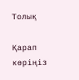Толық

Қарап көріңіз